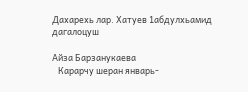Дахарехь лар. Хатуев 1абдулхьамид дагалоцуш

Айза Барзанукаева
   Карарчу шеран январь-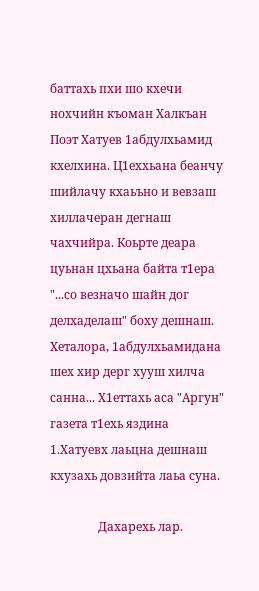баттахь пхи шо кхечи нохчийн къоман Халкъан Поэт Хатуев 1абдулхьамид кхелхина. Ц1еххьана беанчу шийлачу кхаьъно и вевзаш хиллачеран дегнаш чахчийра. Коьрте деара цуьнан цхьана байта т1ера "...со везначо шайн дог делхаделаш" боху дешнаш. Хеталора, 1абдулхьамидана шех хир дерг хууш хилча санна... Х1еттахь аса "Аргун" газета т1ехь яздина 1.Хатуевх лаьцна дешнаш кхузахь довзийта лаьа суна.

                Дахарехь лар.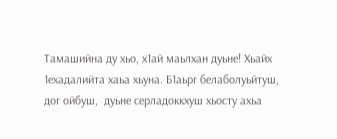Тамашийна ду хьо, х1ай маьлхан дуьне! Хьайх 1ехадалийта хаьа хьуна. Б1аьрг белаболуьйтуш, дог ойбуш,  дуьне серладоккхуш хьосту ахьа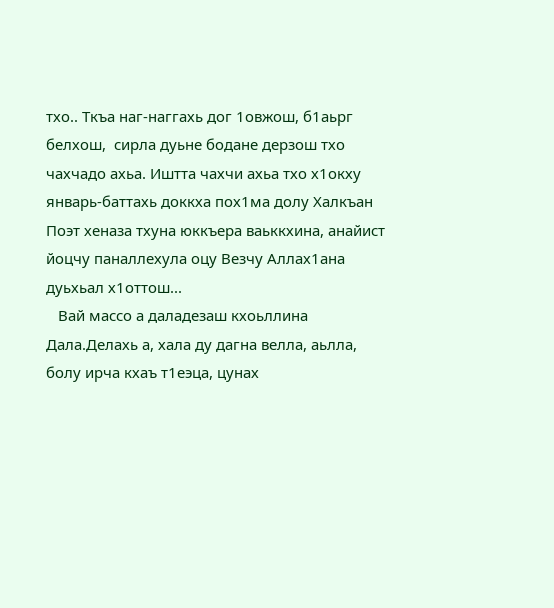тхо.. Ткъа наг-наггахь дог 1овжош, б1аьрг белхош,  сирла дуьне бодане дерзош тхо чахчадо ахьа. Иштта чахчи ахьа тхо х1окху январь-баттахь доккха пох1ма долу Халкъан Поэт хеназа тхуна юккъера ваьккхина, анайист йоцчу паналлехула оцу Везчу Аллах1ана дуьхьал х1оттош...
   Вай массо а даладезаш кхоьллина Дала.Делахь а, хала ду дагна велла, аьлла, болу ирча кхаъ т1еэца, цунах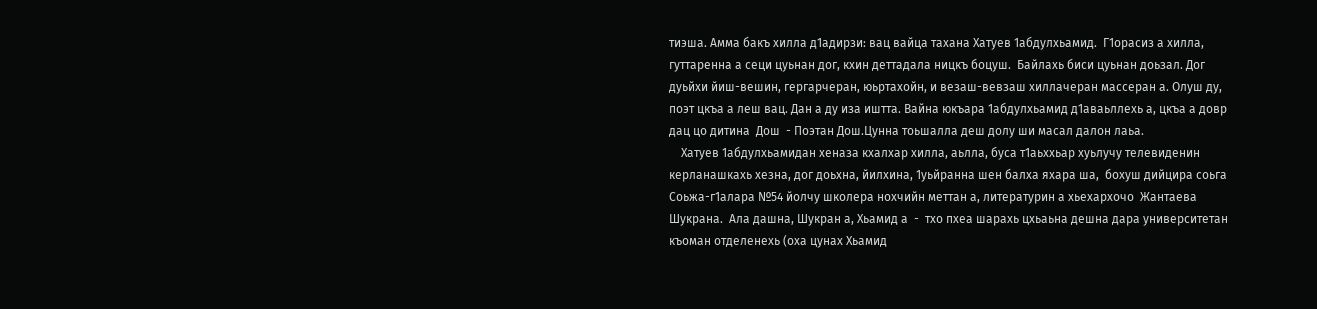тиэша. Амма бакъ хилла д1адирзи: вац вайца тахана Хатуев 1абдулхьамид.  Г1орасиз а хилла, гуттаренна а сеци цуьнан дог, кхин деттадала ницкъ боцуш.  Байлахь биси цуьнан доьзал. Дог дуьйхи йиш-вешин, гергарчеран, юьртахойн, и везаш-вевзаш хиллачеран массеран а. Олуш ду, поэт цкъа а леш вац. Дан а ду иза иштта. Вайна юкъара 1абдулхьамид д1аваьллехь а, цкъа а довр дац цо дитина  Дош  - Поэтан Дош.Цунна тоьшалла деш долу ши масал далон лаьа.
    Хатуев 1абдулхьамидан хеназа кхалхар хилла, аьлла, буса т1аьххьар хуьлучу телевиденин керланашкахь хезна, дог доьхна, йилхина, 1уьйранна шен балха яхара ша,  бохуш дийцира соьга Соьжа-г1алара №54 йолчу школера нохчийн меттан а, литературин а хьехархочо  Жантаева Шукрана.  Ала дашна, Шукран а, Хьамид а  -  тхо пхеа шарахь цхьаьна дешна дара университетан къоман отделенехь (оха цунах Хьамид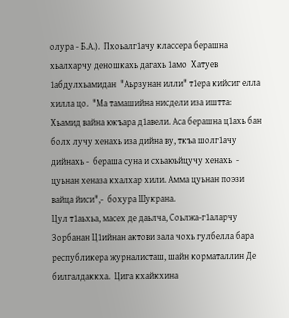олура - Б.А.).  Пхоьалг1ачу классера берашна  хьалхарчу деношкахь дагахь 1амо  Хатуев 1абдулхьамидан  "Аьрзунан илли" т1ера кийсиг елла хилла цо.  "Ма тамашийна нисдели иза иштта: Хьамид вайна юкъара д1авели. Аса берашна ц1ахь бан болх лучу хенахь иза дийна ву, ткъа шолг1ачу дийнахь -  бераша суна и схьаюьйцучу хенахь  -  цуьнан хеназа кхалхар хили. Амма цуьнан поэзи вайца йиси",-  бохура Шукрана.
Цул т1аьхьа, масех де даьлча, Соьлжа-г1аларчу Зорбанан Ц1ийнан актови зала чохь гулбелла бара  республикера журналисташ, шайн корматаллин Де билгалдаккха.  Цига кхайкхина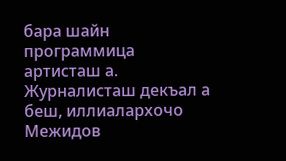бара шайн программица артисташ а.  Журналисташ декъал а беш, иллиалархочо Межидов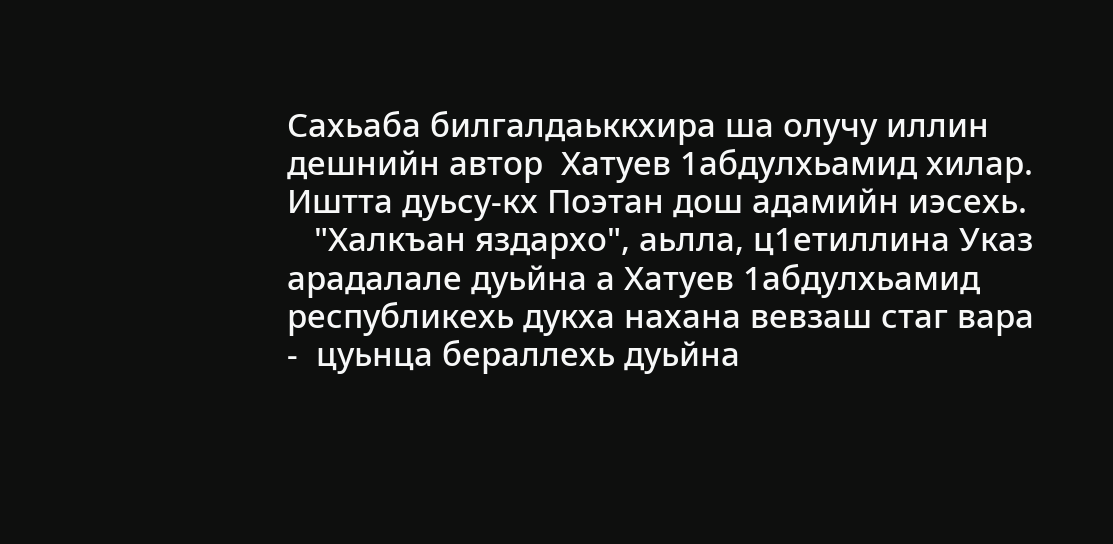Сахьаба билгалдаьккхира ша олучу иллин дешнийн автор  Хатуев 1абдулхьамид хилар. Иштта дуьсу-кх Поэтан дош адамийн иэсехь.
   "Халкъан яздархо", аьлла, ц1етиллина Указ арадалале дуьйна а Хатуев 1абдулхьамид республикехь дукха нахана вевзаш стаг вара  -  цуьнца бераллехь дуьйна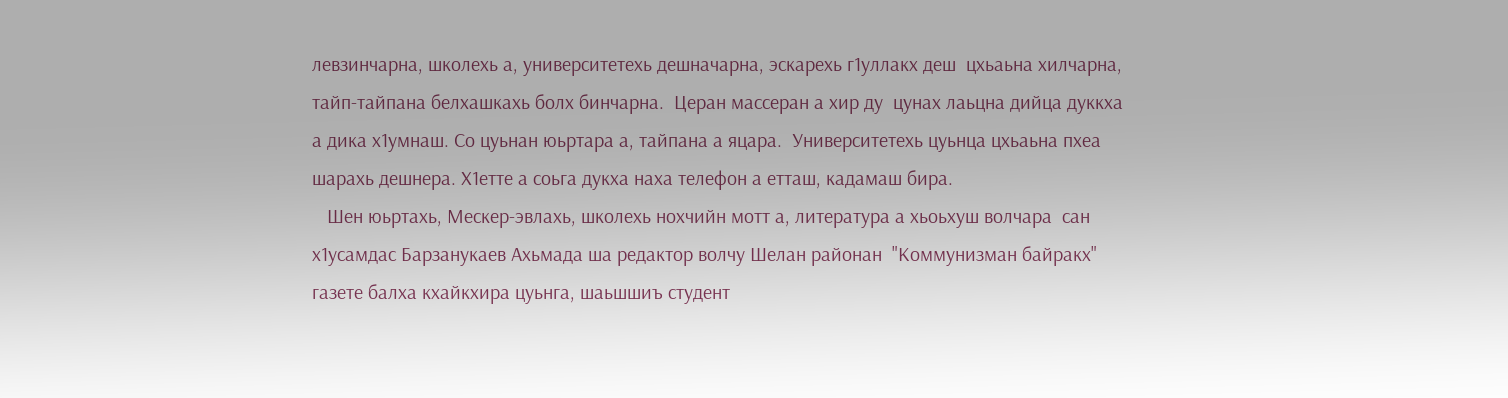левзинчарна, школехь а, университетехь дешначарна, эскарехь г1уллакх деш  цхьаьна хилчарна, тайп-тайпана белхашкахь болх бинчарна.  Церан массеран а хир ду  цунах лаьцна дийца дуккха а дика х1умнаш. Со цуьнан юьртара а, тайпана а яцара.  Университетехь цуьнца цхьаьна пхеа шарахь дешнера. Х1етте а соьга дукха наха телефон а етташ, кадамаш бира.
   Шен юьртахь, Мескер-эвлахь, школехь нохчийн мотт а, литература а хьоьхуш волчара  сан х1усамдас Барзанукаев Ахьмада ша редактор волчу Шелан районан  "Коммунизман байракх" газете балха кхайкхира цуьнга, шаьшшиъ студент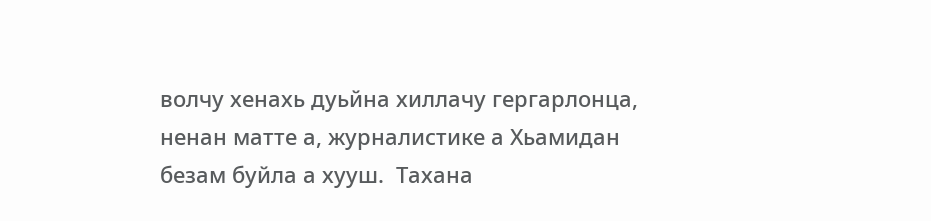волчу хенахь дуьйна хиллачу гергарлонца, ненан матте а, журналистике а Хьамидан безам буйла а хууш.  Тахана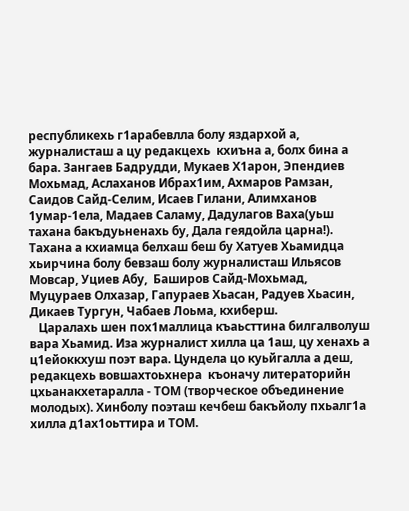республикехь г1арабевлла болу яздархой а, журналисташ а цу редакцехь  кхиъна а, болх бина а бара. Зангаев Бадрудди, Мукаев Х1арон, Эпендиев Мохьмад, Аслаханов Ибрах1им, Ахмаров Рамзан, Саидов Сайд-Селим, Исаев Гилани, Алимханов 1умар-1ела, Мадаев Саламу, Дадулагов Ваха(уьш тахана бакъдуьненахь бу, Дала геядойла царна!).  Тахана а кхиамца белхаш беш бу Хатуев Хьамидца хьирчина болу бевзаш болу журналисташ Ильясов Мовсар, Уциев Абу,  Баширов Сайд-Мохьмад, Муцураев Олхазар, Гапураев Хьасан, Радуев Хьасин, Дикаев Тургун, Чабаев Лоьма, кхиберш.
   Царалахь шен пох1маллица къаьсттина билгалволуш вара Хьамид. Иза журналист хилла ца 1аш, цу хенахь а ц1ейоккхуш поэт вара. Цундела цо куьйгалла а деш, редакцехь вовшахтоьхнера  къоначу литераторийн  цхьанакхетаралла - ТОМ (творческое объединение молодых). Хинболу поэташ кечбеш бакъйолу пхьалг1а  хилла д1ах1оьттира и ТОМ.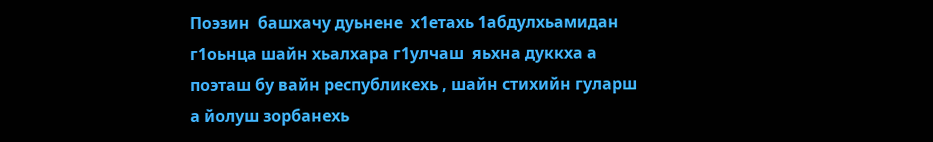Поэзин  башхачу дуьнене  х1етахь 1абдулхьамидан г1оьнца шайн хьалхара г1улчаш  яьхна дуккха а поэташ бу вайн республикехь , шайн стихийн гуларш а йолуш зорбанехь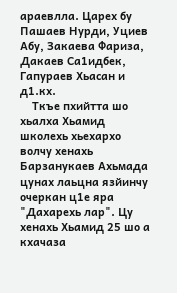араевлла. Царех бу  Пашаев Нурди, Уциев Абу, Закаева Фариза, Дакаев Са1идбек, Гапураев Хьасан и д1.кх.
    Ткъе пхийтта шо хьалха Хьамид школехь хьехархо волчу хенахь Барзанукаев Ахьмада цунах лаьцна язйинчу очеркан ц1е яра "Дахарехь лар". Цу хенахь Хьамид 25 шо а кхачаза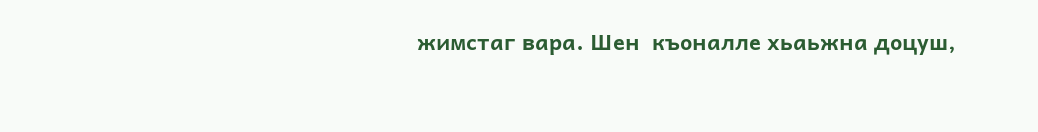жимстаг вара. Шен  къоналле хьаьжна доцуш,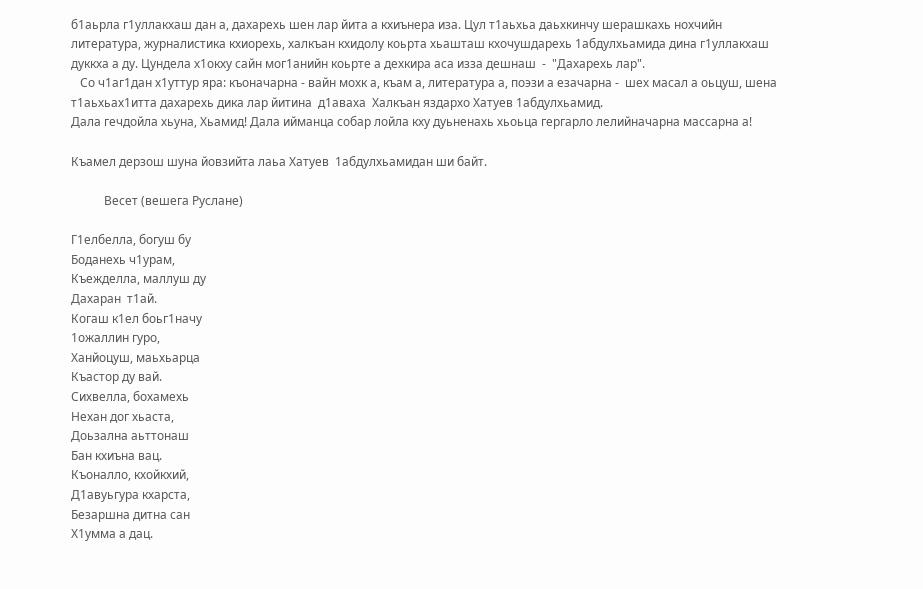б1аьрла г1уллакхаш дан а, дахарехь шен лар йита а кхиънера иза. Цул т1аьхьа даьхкинчу шерашкахь нохчийн литература, журналистика кхиорехь, халкъан кхидолу коьрта хьашташ кхочушдарехь 1абдулхьамида дина г1уллакхаш дуккха а ду. Цундела х1окху сайн мог1анийн коьрте а дехкира аса изза дешнаш  -  "Дахарехь лар".
   Со ч1аг1дан х1уттур яра: къоначарна - вайн мохк а, къам а, литература а, поэзи а езачарна -  шех масал а оьцуш, шена т1аьхьах1итта дахарехь дика лар йитина  д1аваха  Халкъан яздархо Хатуев 1абдулхьамид.
Дала гечдойла хьуна, Хьамид! Дала ийманца собар лойла кху дуьненахь хьоьца гергарло лелийначарна массарна а!

Къамел дерзош шуна йовзийта лаьа Хатуев  1абдулхьамидан ши байт.

           Весет (вешега Руслане)

Г1елбелла, богуш бу
Боданехь ч1урам,
Къежделла, маллуш ду
Дахаран  т1ай.
Когаш к1ел боьг1начу
1ожаллин гуро,
Ханйоцуш, маьхьарца
Къастор ду вай.
Сихвелла, бохамехь
Нехан дог хьаста,
Доьзална аьттонаш
Бан кхиъна вац.
Къоналло, кхойкхий,
Д1авуьгура кхарста,
Безаршна дитна сан
Х1умма а дац.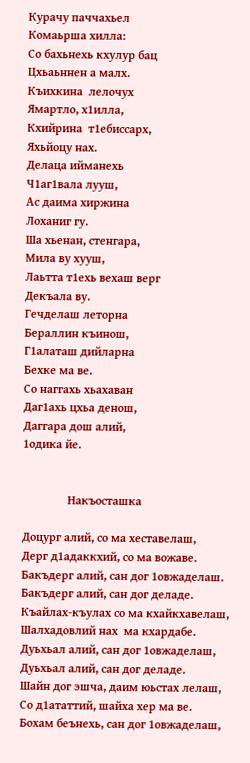Курачу паччахьел
Комаьрша хилла:
Со бахьнехь кхулур бац
Цхьаьннен а малх.
Къихкина  лелочух
Ямартло, х1илла,
Кхийрина  т1ебиссарх,
Яхьйоцу нах.
Делаца ийманехь
Ч1аг1вала лууш,
Ас даима хиржина
Лоханиг гу.
Ша хьенан, стенгара,
Мила ву хууш,
Лаьтта т1ехь вехаш верг
Декъала ву.
Гечделаш леторна
Бераллин къинош,
Г1алаташ дийларна
Бехке ма ве.
Со наггахь хьахаван
Даг1ахь цхьа денош,
Даггара дош алий,
1одика йе.


               Накъосташка

Доцург алий, со ма хеставелаш,
Дерг д1адаккхий, со ма вожаве.
Бакъдерг алий, сан дог 1овжаделаш.
Бакъдерг алий, сан дог деладе.
Къайлах-къулах со ма кхайкхавелаш,
Шалхадовлий нах  ма кхардабе.
Дуьхьал алий, сан дог 1овжаделаш,
Дуьхьал алий, сан дог деладе.
Шайн дог эшча, даим юьстах лелаш,
Со д1ататтий, шайха хер ма ве.
Бохам беънехь, сан дог 1овжаделаш,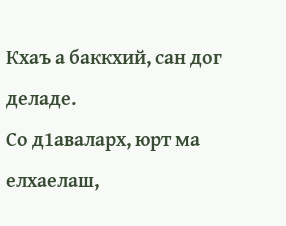Кхаъ а баккхий, сан дог деладе.
Со д1аваларх, юрт ма елхаелаш,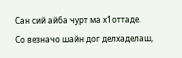Сан сий айба чурт ма х1оттаде.
Со везначо шайн дог делхаделаш,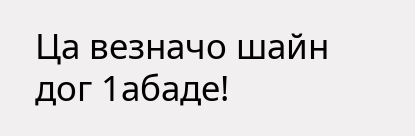Ца везначо шайн дог 1абаде!